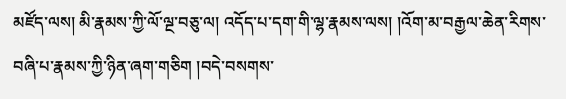མཛོད་ལས། མི་རྣམས་ཀྱི་ལོ་ལྔ་བཅུ་ལ། འདོད་པ་དག་གི་ལྷ་རྣམས་ལས། །འོག་མ་བརྒྱལ་ཆེན་རིགས་བཞི་པ་རྣམས་ཀྱི་ཉིན་ཞག་གཅིག །བདེ་བསགས་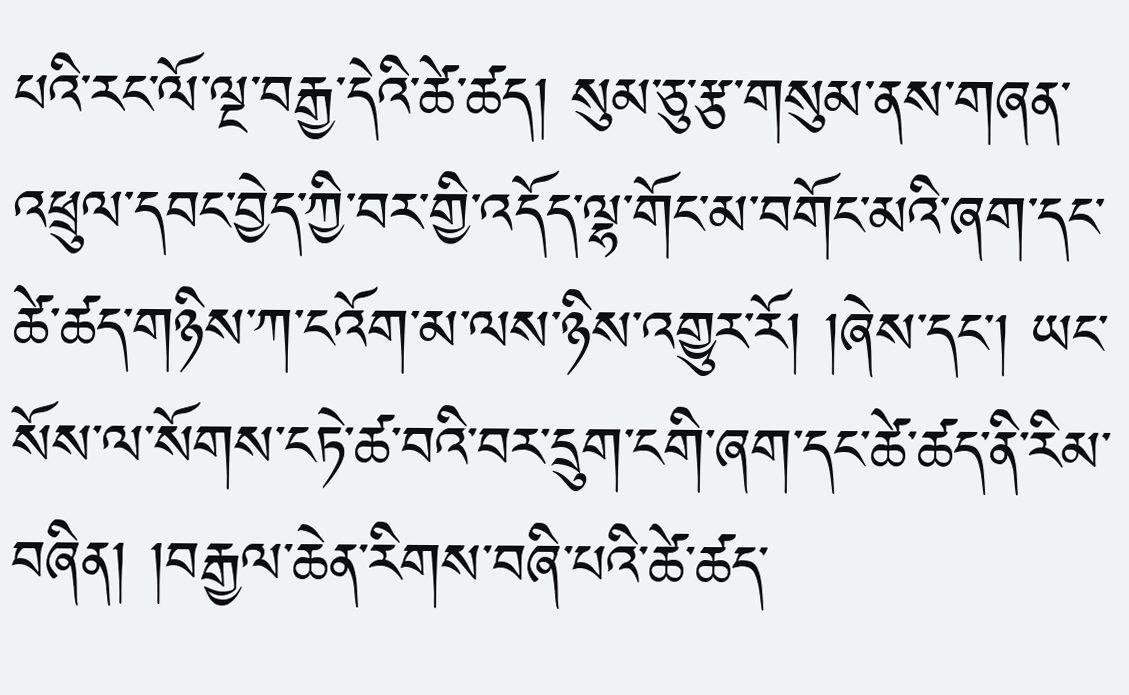པའི་རང་ལོ་ལྔ་བརྒྱ་དེའི་ཚེ་ཚད། སུམ་ཅུ་རྩ་གསུམ་ནས་གཞན་འཕྲུལ་དབང་བྱེད་ཀྱི་བར་གྱི་འདོད་ལྷ་གོང་མ་བགོང་མའི་ཞག་དང་ཚེ་ཚད་གཉིས་ཀ་ངའོག་མ་ལས་ཉིས་འགྱུར་རོ། །ཞེས་དང་། ཡང་སོས་ལ་སོགས་ངཏེ་ཚ་བའི་བར་དྲུག་ངགི་ཞག་དང་ཚེ་ཚད་ནི་རིམ་བཞིན། །བརྒྱལ་ཆེན་རིགས་བཞི་པའི་ཚེ་ཚད་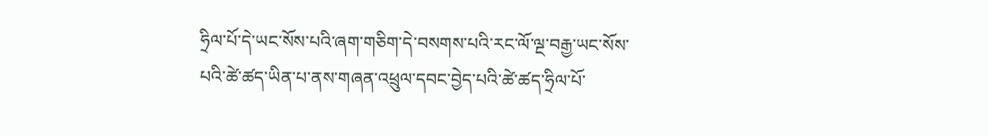ཧྲིལ་པོ་དེ་ཡང་སོས་པའི་ཞག་གཅིག་དེ་བསགས་པའི་རང་ལོ་ལྔ་བརྒྱ་ཡང་སོས་པའི་ཚེ་ཚད་ཡིན་པ་ནས་གཞན་འཕྲུལ་དབང་བྱེད་པའི་ཚེ་ཚད་ཧྲིལ་པོ་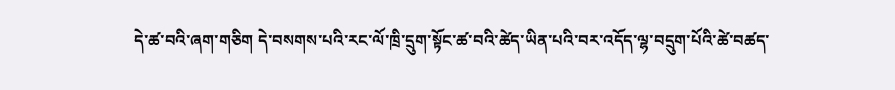དེ་ཚ་བའི་ཞག་གཅིག དེ་བསགས་པའི་རང་ལོ་ཁྲི་དྲུག་སྟོང་ཚ་བའི་ཚེད་ཡིན་པའི་བར་འདོད་ལྷ་བདྲུག་པོའི་ཚེ་བཚད་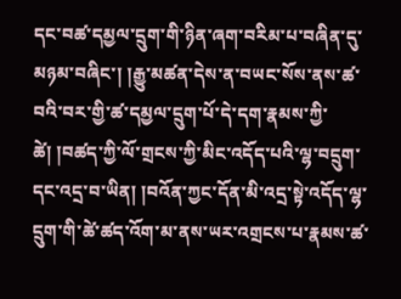དང་བཚ་དམྱལ་དྲུག་གི་ཉིན་ཞག་བརིམ་པ་བཞིན་དུ་མཉམ་བཞིང་། །རྒྱུ་མཚན་དེས་ན་བཡང་སོས་ནས་ཚ་བའི་བར་གྱི་ཚ་དམྱལ་དྲུག་པོ་དེ་དག་རྣམས་ཀྱི་ཚེ། །བཚད་ཀྱི་ལོ་གྲངས་ཀྱི་མིང་འདོད་པའི་ལྷ་བདྲུག་དང་འདྲ་བ་ཡིན། །བའོན་ཀྱང་དོན་མི་འདྲ་སྟེ་འདོད་ལྷ་དྲུག་གི་ཚེ་ཚད་འོག་མ་ནས་ཡར་འགྲངས་པ་རྣམས་ཚ་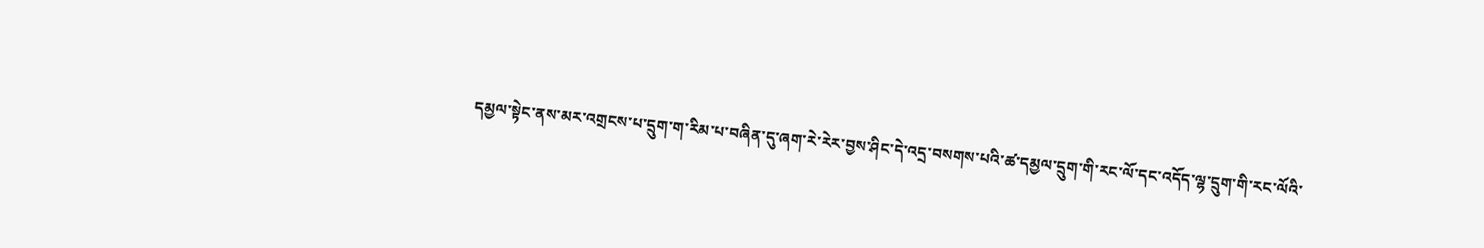དམྱལ་སྟེང་ནས་མར་འགྲངས་པ་དྲུག་ག་རིམ་པ་བཞིན་དུ་ཞག་རེ་རེར་བྱས་ཤིང་དེ་འདྲ་བསགས་པའི་ཚ་དམྱལ་དྲུག་གི་རང་ལོ་དང་འདོད་ལྷ་དྲུག་གི་རང་ལོའི་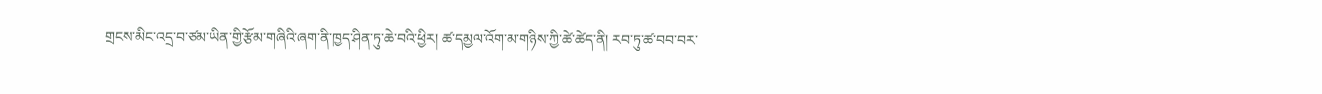གྲངས་མིང་འདྲ་བ་ཙམ་ཡིན་གྱི་རྩོམ་གཞིའི་ཞག་ནི་ཁྱད་ཤིན་ཏུ་ཆེ་བའི་ཕྱིར། ཚ་དམྱལ་འོག་མ་གཉིས་ཀྱི་ཚེ་ཚེད་ནི། རབ་ཏུ་ཚ་བབ་བར་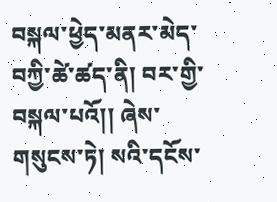བསྐལ་ཕྱེད་མནར་མེད་བཀྱི་ཚེ་ཚད་ནི། བར་གྱི་བསྐལ་པའོ།། ཞེས་གསུངས་ཏེ། སའི་དངོས་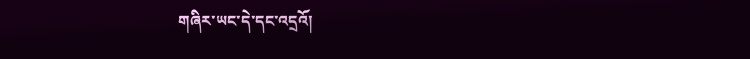གཞིར་ཡང་དེ་དང་འདྲའོ།